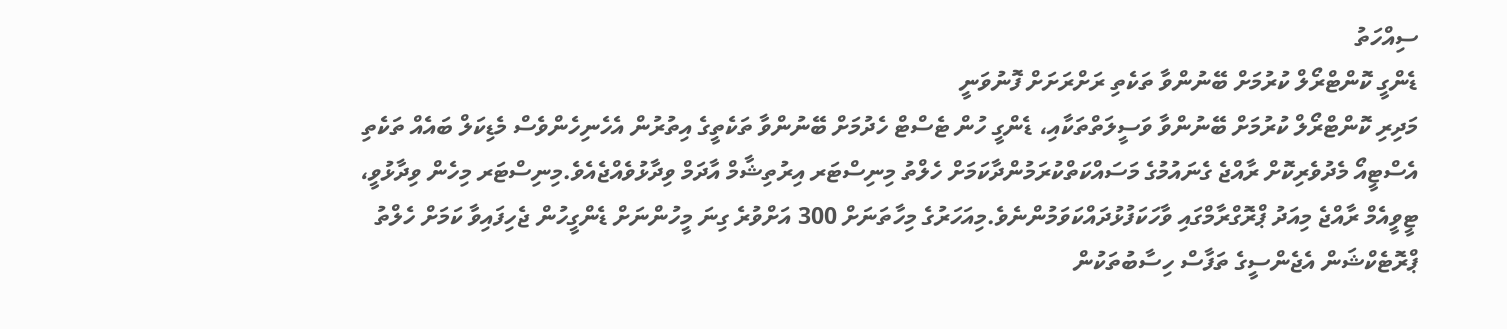ސިއްހަތު
ޑެންގީ ކޮންޓްރޯލް ކުރުމަށް ބޭނުންވާ ތަކެތި ރަށްރަށަށް ފޮނުވަނީ
މަދިރި ކޮންޓްރޯލް ކުރުމަށް ބޭނުންވާ ވަސީލަތްތަކާއި، ޑެންގީ ހުން ޓެސްޓް ހެދުމަށް ބޭނުންވާ ތަކެތީގެ އިތުރުން އެހެނިހެންވެސް މެޑިކަލް ބައެއް ތަކެތި އެސްޓީއޯ މެދުވެރިކޮށް ރާއްޖެ ގެނައުމުގެ މަސައްކަތްކުރަމުންދާކަމަށް ހެލްތު މިނިސްޓަރ އިރުތިޝާމް އާދަމް ވިދާޅުވެއްޖެއެވެ.މިނިސްޓަރ މިހެން ވިދާޅުވީ، ޓީވީއެމް ރާއްޖެ މިއަދު ޕްރޮގްރާމްގައި ވާހަކަފުޅުދައްކަވަމުންނެވެ.މިއަހަރުގެ މިހާތަނަށް 300 އަށްވުރެ ގިނަ މީހުންނަށް ޑެންގީހުން ޖެހިފައިވާ ކަމަށް ހެލްތު ޕްރޮޓެކްޝަން އެޖެންސީގެ ތަފާސް ހިސާބުތަކުން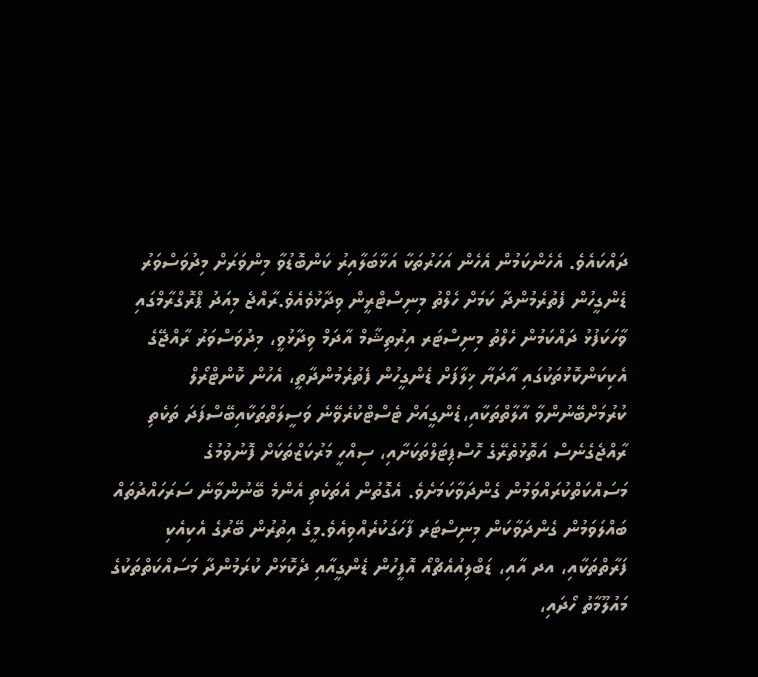ދައްކައެވެ. އެހެންކަމުން އެހެން އަހަރުތަކާ އަޅާބަލާއިރު ކަންބޮޑުވާ މިންވަރަށް މިދުވަސްވަރު ޑެންގީހުން ފެތުރެމުންދާ ކަމަށް ހެލްތު މިނިސްޓްރީން ވިދާޅުވެއެވެ.ރާއްޖެ މިއަދު ޕްރޮގްރާމްގައި ވާހަކަފުޅު ދައްކަމުން ހެލްތު މިނިސްޓަރ އިރުތިޝާމް އާދަމް ވިދާޅުވީ، މިދުވަސްވަރު ރާއްޖޭގެ އެކިކަންކޮޅުތަކުގައި އާދަޔާ ޚިލާފަށް ޑެންގީހުން ފެތުރެމުންދާތީ، އެހުން ކޮންޓްރޯލް ކުރުމަށްބޭނުންވާ އާލާތްތަކާއި،ޑެންގީއަށް ޓެސްޓްކުރެވޭނެ ވަސީލަތްތަކާއިބޭސްފަދަ ތަކެތި ރާއްޖެގެނެސް އަތޮޅުތެރޭގެ ހޮސްޕިޓަލްތަކަށާއި، ސިއްހީ މަރުކަޒްތަކަށް ފޮނުވުމުގެ މަސައްކަތްކުރައްވަމުން ގެންދަވާކަމަށެވެ. އެގޮތުން އެތަކެތި އެންމެ ބޭނުންވާނެ ސަރަހައްދުތައް ބައްލަވަމުން ގެންދަވާކަން މިނިސްޓަރ ފާހަގަކުރެއްވިއެވެ.މީގެ އިތުރުން ބޭރުގެ އެކިއެކި ފަރާތްތަކާއި، އދ އާއި، ޑަބްލިއުއެޗްއޯ އޮފީހުން ޑެންގީއާއި ދެކޮޅަށް ކުރަމުންދާ މަސައްކަތްތަކުގެ މައުލޫމާތު ހޯދައި،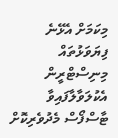މިކަމަށް އެޅޭނެ ފިޔަވަޅުތައް މިނިސްޓްރީން އެކުލަވާލާފައިވާ ޓާސްފޯސް މެދުވެރިކޮށް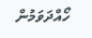ހޯއްދަވަމުން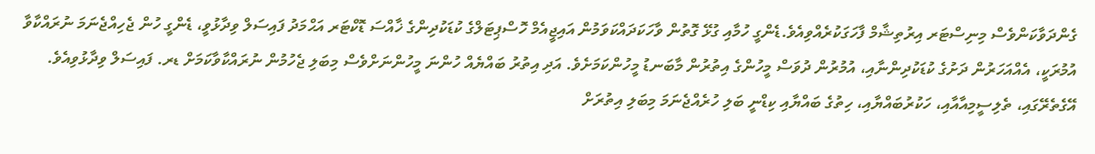ގެންދަވާކަންވެސް މިނިސްޓަރ އިރުތިޝާމް ފާހަގަކުރެއްވިއެވެ.ޑެންގީ ހުމާއި ގުޅޭ ގޮތުން ވާހަކަދައްކަވަމުން އައިޖީއެމް ހޮސްޕިޓަލްގެ ކުޑަކުދިންގެ ޚާއްސަ ޑޮކްޓަރ އަޙްމަދު ފައިސަލް ވިދާޅުވީ، ޑެންގީ ހުން ޖެހިއްޖެނަމަ ނުރައްކާވާ އުމުރަކީ، އެއްއަހަރުން ދަށުގެ ކުޑަކުދިންނާއި، އުމުރުން ދުވަސް މީހުންގެ އިތުރުން މާބަނޑު މީހުންކަމަށެވެ. އަދި އިތުރު ބައްޔެއް ހުންނަ މީހުންނަށްވެސް މިބަލި ޖެހުމުން ނުރައްކާވާކަމަށް ޑރ. ފައިސަލް ވިދާޅުވިއެވެ. އޭގެތެރޭގައި، ތެލިސީމިއާއާއި، ހަކުރުބައްޔާއި، ހިތުގެ ބައްޔާއި ކިޑްނީ ބަލި ހުރެއްޖެނަމަ މިބަލި އިތުރަށް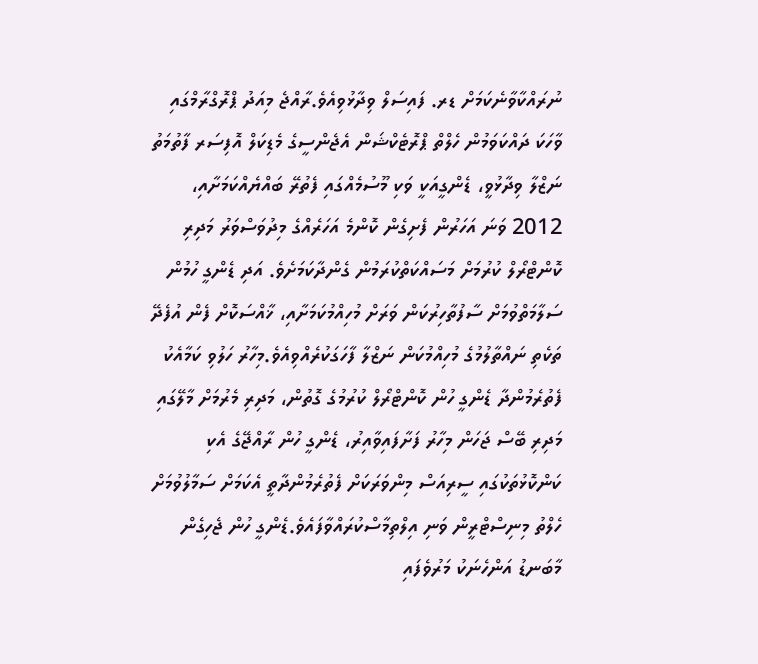ނުރައްކާވާނެކަމަށް ޑރ. ފައިސަލް ވިދާޅުވިއެވެ.ރާއްޖެ މިއަދު ޕްރޮގްރާމްގައި ވާހަކަ ދައްކަވަމުން ހެލްތް ޕްރޮޓެކްޝަން އެޖެންސީގެ މެޑިކަލް އޮފިސަރ ފާތުމަތު ނަޒްލާ ވިދާޅުވީ، ޑެންގީއަކީ ވަކި މޫސުމެއްގައި ފެތުރޭ ބައްޔެއްކަމަށާއި، 2012 ވަނަ އަހަރުން ފެށިގެން ކޮންމެ އަހަރެއްގެ މިދުވަސްވަރު މަދިރި ކޮންޓްރޯލް ކުރުމަށް މަސައްކަތްކުރަމުން ގެންދާކަމަށެވެ. އަދި ޑެންގީ ހުމުން ސަލާމަތްވުމަށް ސާފުތާހިރުކަން ވަރަށް މުހިއްމުކަމަށާއި، ޚާއްސަކޮށް ފެން އުފެދޭ ތަކެތި ނައްތާލުމުގެ މުހިއްމުކަން ނަޒްލާ ފާހަގަކުރެއްވިއެވެ.މިހާރު ހަލުވި ކަމާއެކު ފެތުރެމުންދާ ޑެންގީ ހުން ކޮންޓްރޯލް ކުރުމުގެ ގޮތުން، މަދިރި މެރުމަށް މާލޭގައި މަދިރި ބޭސް ޖަހަން މިހާރު ފަށާފައިވާއިރު، ޑެންގީ ހުން ރާއްޖޭގެ އެކި ކަންކޮޅުތަކުގައި ސީރިއަސް މިންވަރަކަށް ފެތުރެމުންދާތީ އެކަމަށް ސަމާލުވުމަށް ހެލްތު މިނިސްޓްރީން ވަނި އިލްތިމާސްކުރައްވާފައެވެ.ޑެންގީ ހުން ޖެހިގެން މާބަނޑު އަންހެނަކު މަރުވެފައި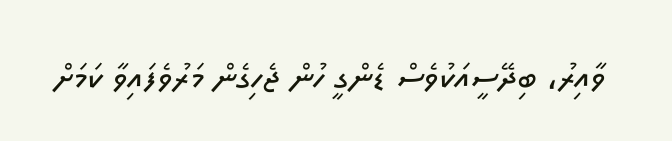ވާއިރު، ބިދޭސީއަކުވެސް ޑެންގީ ހުން ޖެހިގެން މަރުވެފައިވާ ކަމަށް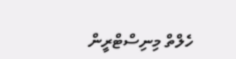ހެލްތް މިނިސްޓްރީން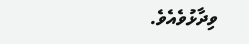ވިދާޅުވެއެވެ.